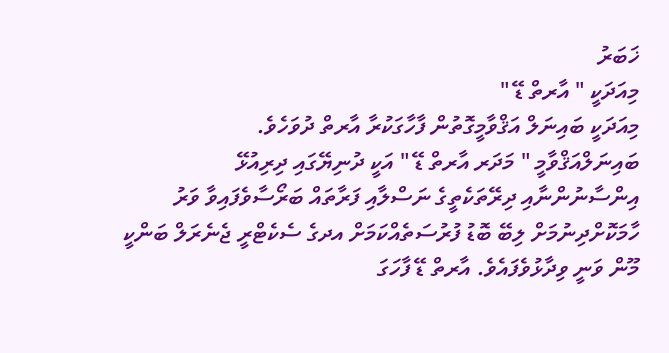ޚަބަރު
މިއަދަކީ " އާރތް ޑޭ "
މިއަދަކީ ބައިނަލް އަޤްވާމީގޮތުން ފާހާގަކުރާ އާރތް ދުވަހެވެ.
ބައިނަލްއަޤްވާމީ " މަދަރ އާރތް ޑޭ " އަކީ ދުނިޔޭގައި ދިރިއުޅޭ އިންސާނުންނާއި ދިރޭތަކެތީގެ ނަސްލާއި ފަރާތައް ބަރޯސާވެފައިވާ ވަރު ހާމަކޮށްދިނުމަށް ލިބޭ ބޮޑު ފުރުސަތެއްކަމަށް އދގެ ސެކެޓްރީ ޖެނެރަލް ބަންކީ މޫން ވަނީ ވިދާޅުވެފައެވެ. އާރތް ޑޭ ފާހަގަ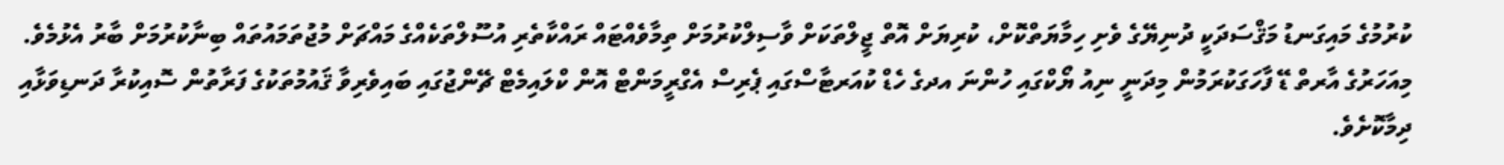ކުރުމުގެ މައިގަނޑު މަޤްސަދަކީ ދުނިޔޭގެ ވެށި ހިމާޔަތްކޮށް، ކުރިޔަށް އޮތް ޖީލްތަކަށް ވާސިލްކުރުމަށް ތިމާވެއްޓައް ރައްކާތެރި އުސޫލްތަކެއްގެ މައްޗަށް މުޖުތަމައުތައް ބިނާކުރުމަށް ބާރު އެޅުމެވެ.
މިއަހަރުގެ އާރތް ޑޭ ފާހަގަކުރަމުން މިދަނީ ނިއު ޔޯކްގައި ހުންނަ އދގެ ހެޑް ކުއަރޓާސްގައި ޕެރިސް އެގްރީމަންޓް އޮން ކްލައިމެޓް ޗޭންޖުގައި ބައިވެރިވާ ޤައުމުތަކުގެ ފަރާތުން ސޮއިކުރާ ދަނޑިވަޅާއި ދިމާކޮށެވެ.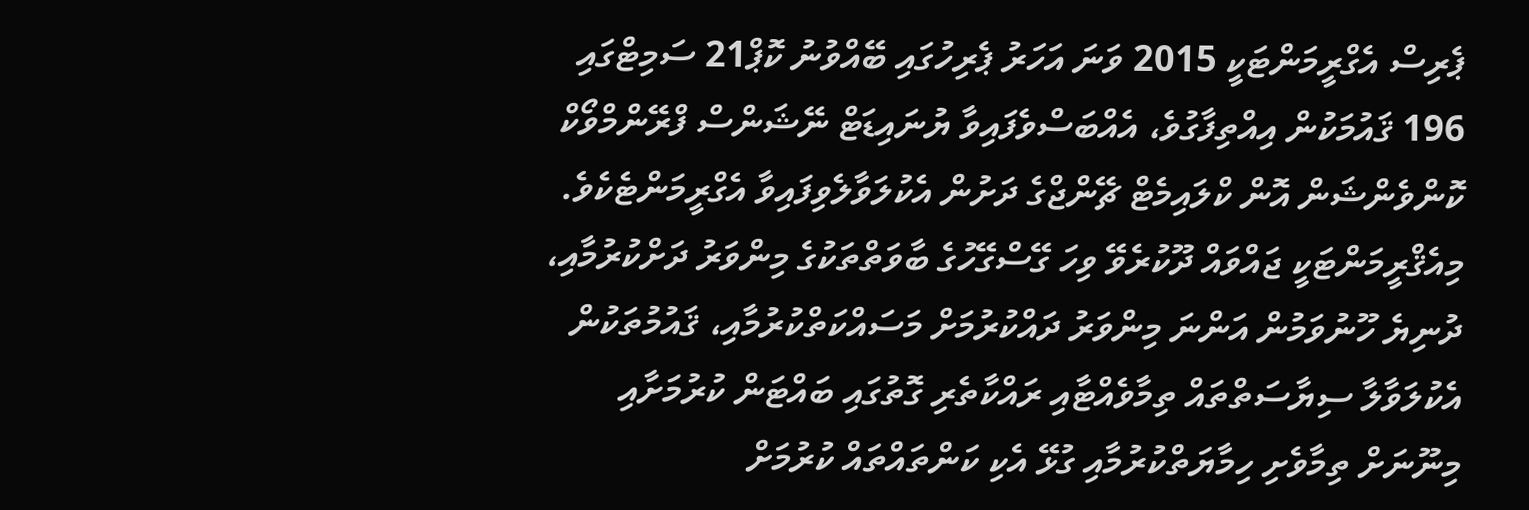ޕެރިސް އެގްރީމަންޓަކީ 2015 ވަނަ އަހަރު ޕެރިހުގައި ބޭއްވުނު ކޮޕް21 ސަމިޓްގައި 196 ޤައުމަކުން އިއްތިފާގުވެ، އެއްބަސްވެފައިވާ ޔުނައިޑަޓް ނޭޝަންސް ފްރޭންމްވޯކް ކޮންވެންޝަން އޮން ކްލައިމެޓް ޗޭންޖްގެ ދަށުން އެކުލަވާލެވިފައިވާ އެގްރީމަންޓެކެވެ. މިއެޤްރީމަންޓަކީ ޖައްވައް ދޫކުރެވޭ ވިހަ ގޭސްގޭހުގެ ބާވަތްތަކުގެ މިންވަރު ދަށްކުރުމާއި، ދުނިޔެ ހޫނުވަމުން އަންނަ މިންވަރު ދައްކުރުމަށް މަސައްކަތްކުރުމާއި، ޤައުމުތަކުން އެކުލަވާލާ ސިޔާސަތްތައް ތިމާވެއްޓާއި ރައްކާތެރި ގޮތުގައި ބައްޓަން ކުރުމަށާއި މިނޫނަށް ތިމާވެށި ހިމާޔަތްކުރުމާއި ގުޅޭ އެކި ކަންތައްތައް ކުރުމަށް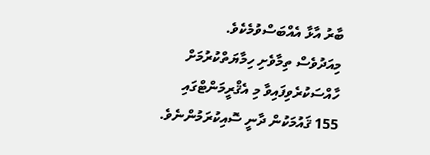ބާރު އާޅާ އެއްބަސްވުމެކެވެ.
މިއަދުވެސް ތިމާވެށި ހިމާޔަތްކުރުމަށް ހާއްސަކުރެވިފައިވާ މި އެޤްރީމަންޓްގައި 155 ޤައުމަކުން ދާނީ ސޮއިކުރަމުންނެވެ.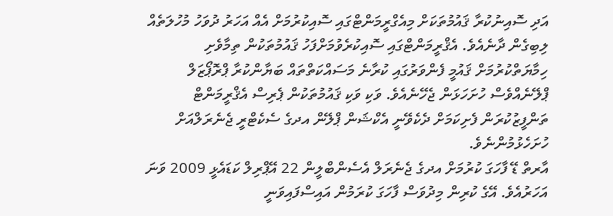އަދި ސޮއިނުކުރާ ޤައުމުތަކަށް މިއެގްރީމަންޓްގައި ސޮއިކުރުމަށް އެއް އަހަރު ދުވަހު މުހުލަތެއް ލިބިގެން ދާނެއެވެ. އެޤްރީމަންޓްގައި ސޮއިކުރެވުމަށްފަހު ޤައުމުތަކުން ތިމާވެށި ހިމާޔަތްކުރުމަށް ޤައުމީ ފެންވަރުގައި ކުރާނެ މަސައްކަތްތައް ބަޔާންކުރާ ޕްރޮޕޯޒަލް ޕްލޭނެއްވެސް ހުށަހަޅަން ޖެހޭނެއެވެ. ވަކި ވަކި ޤައުމުތަކުން ޕެރިސް އެޤްރީމަންޓް ތަންފީޒުކުރަން ފެށިކަމަށް ދެކެވޭނީ އެކްޝަން ޕްލޭން އދގެ ސެކެޓްރީ ޖެނެރަލްއަށް ހުށަހެޅުމުންނެވެ.
އާރތް ޑޭ ފާހަގަ ކުރުމަށް އދގެ ޖެނެރަލް އެސެންބްލީން 22 އޭޕްރިލް ކަޑައެޅީ 2009 ވަނަ އަހަރުއެވެ. އޭގެ ކުރިން މިދުވަސް ފާހަގަ ކުރަމުން އައިސްފައިވަނީ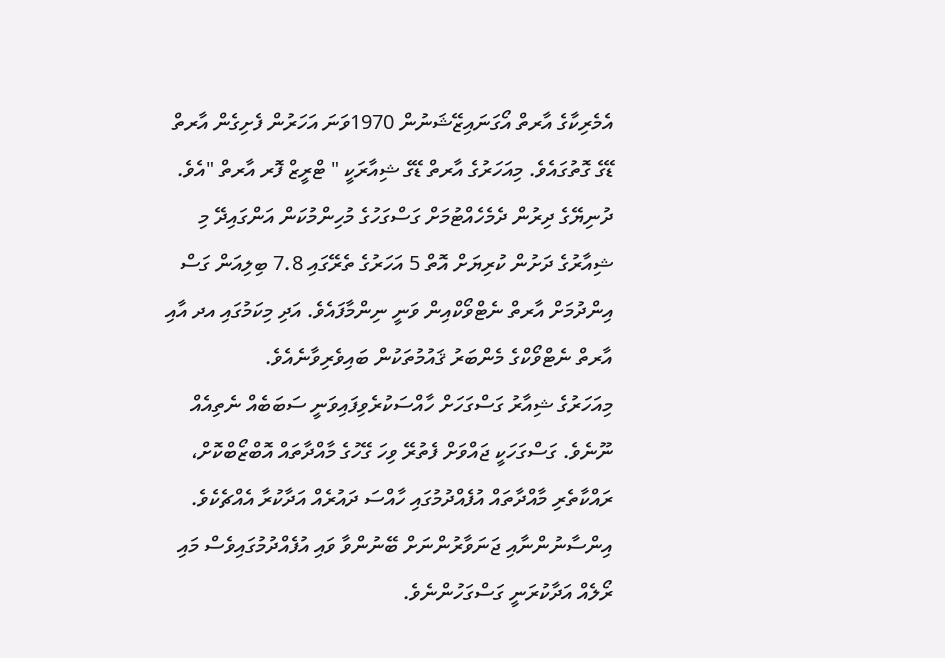އެމެރިކާގެ އާރތް އޯގަނައިޒޭޝަނުން 1970ވަނަ އަހަރުން ފެށިގެން އާރތް ޑޭގެ ގޮތުގައެވެ. މިއަހަރުގެ އާރތް ޑޭގެ ޝިއާރަކީ " ޓްރީޒް ފޮރ އާރތް "އެވެ. ދުނިޔޭގެ ދިރުން ދެމެހެއްޓުމަށް ގަސްގަހުގެ މުހިންމުކަން އަންގައިދޭ މި ޝިއާރުގެ ދަށުން ކުރިޔަށް އޮތް 5 އަހަރުގެ ތެރޭގައި 7.8 ބިލިއަން ގަސް އިންދުމަށް އާރތް ނެޓްވޯކްއިން ވަނީ ނިންމާފައެވެ. އަދި މިކަމުގައި އދ އާއި އާރތް ނެޓްވޯކްގެ މެންބަރު ޤައުމުތަކުން ބައިވެރިވާނެއެވެ.
މިއަހަރުގެ ޝިއާރު ގަސްގަހަށް ހާއްސަކުރެވިފައިވަނީ ސަބަބެއް ނެތިއެއް ނޫނެވެ. ގަސްގަހަކީ ޖައްވަށް ފެތުރޭ ވިހަ ގޭހުގެ މާއްދާތައް އޮބްޒޯބްކޮށް، ރައްކާތެރި މާއްދާތައް އުފެއްދުމުގައި ހާއްސަ ދައުރެއް އަދާކުރާ އެއްޗެކެވެ. އިންސާނުންނާއި ޖަނަވާރުންނަށް ބޭނުންވާ ވައި އުފެއްދުމުގައިވެސް މައި ރޯލެއް އަދާކުރަނީ ގަސްގަހުންނެވެ.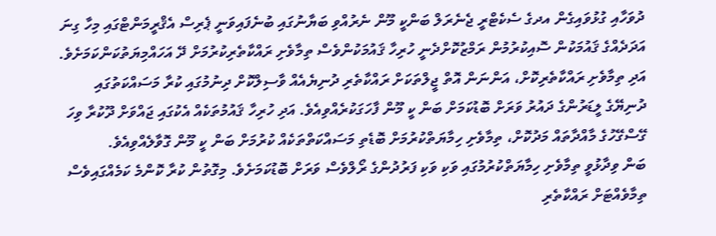ދުވަހާއި ގުޅުވައިގެން އދގެ ސެކެޓްރީ ޖެނެރަލް ބަންކީ މޫން ނެރުއްވި ބަޔާނުގައި ބުނެފައިވަނީ ޕެރިސް އެޤްރީމަންޓްގައި މިހާ ގިނަ އަދަދެއްގެ ޤައުމަކުން ސޮއިކުރުމުން ރަމްޒުކޮށްދެނީ ހުރިހާ ޤައުމަކުންވެސް ތިމާވެށި ރައްކާތެރިކުރުމަށް ދޭ އަހައްމިޔަތުކަންކަމަށެވެ. އަދި ތިމާވެށި ރައްކާތެރިކޮށް، އަންނަން އޮތް ޖީލްތަކަށް ރައްކާތެރި ދުނިޔެއެއް ވާސިލްކޮށް ދިނުމުގައި ކުރާ މަސައްކަތުގައި ދުނިޔޭގެ ލީޑަރުންގެ ދައުރު ވަރަށް ބޮޑުކަމަށް ބަން ކީ މޫން ފާހަގަކުރެއްވިއެވެ. އަދި ހުރިހާ ޤައުމުތަކެއް އެކުގައި ޖައްވަށް ދޫކުރާ ވިހަ ގޭސްގޭހުގެ މާއްދާތައް މަދުކޮށް، ތިމާވެށި ހިމާޔަތްކުރުމަށް ބޮޑެތި މަސައްކަތްތަކެއް ކުރުމަށް ބަން ކީ މޫން ގޮވާލެއްވިއެވެ.
ބަން ވިދާޅުވީ ތިމާވެށި ހިމާޔަތްކުރުމުގައި ވަކި ވަކި ފަރުދުންގެ ރޯލްވެސް ވަރަށް ބޮޑުކަމަށެވެ. މިގޮތުން ކުރާ ކޮންމެ ކަމެއްގައިވެސް ތިމާވެއްޓަށް ރައްކާތެރި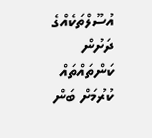އުސޫލްތަކެއްގެ ދަށުން ކަންތައްތައް ކުރުމަށް ބަން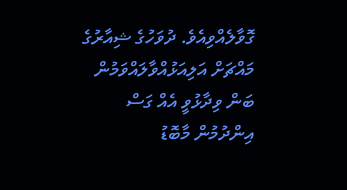ގޮވާލެއްވިއެވެ. ދުވަހުގެ ޝިއާރުގެ މައްޗަށް އަލިއަޅުއްވާލައްވަމުން ބަން ވިދާޅުވީ އެއް ގަސް އިންދުމުން މާބޮޑު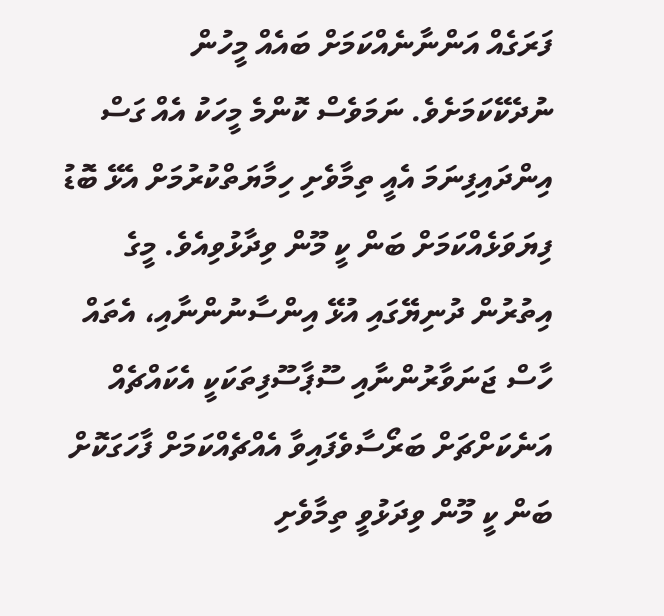ފަރަގެއް އަންނާނެއްކަމަށް ބައެއް މީހުން ނުދެކޭކަމަށެވެ. ނަމަވެސް ކޮންމެ މީހަކު އެއް ގަސް އިންދައިފިނަމަ އެއީ ތިމާވެށި ހިމާޔަތްކުރުމަށް އެޅޭ ބޮޑު ފިޔަވަޅެއްކަމަށް ބަން ކީ މޫން ވިދާޅުވިއެވެ. މީގެ އިތުރުން ދުނިޔޭގައި އުޅޭ އިންސާނުންނާއި، އެތައް ހާސް ޖަނަވާރުންނާއި ސޫޕާސޫފިތަކަކީ އެކައްޗެއް އަނެކަށްޗަށް ބަރޯސާވެފައިވާ އެއްޗެއްކަމަށް ފާހަގަކޮށް ބަން ކީ މޫން ވިދަޅުވީ ތިމާވެށި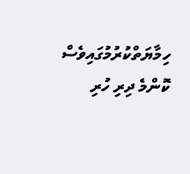ހިމާޔަތްކުރުމުގައިވެސް ކޮންމެ ދިރި ހުރި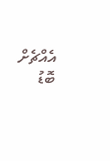އެއްޗެށް ބޮޑު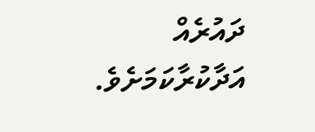ދައުރެއް އަދާކުރާކަމަށެވެ.